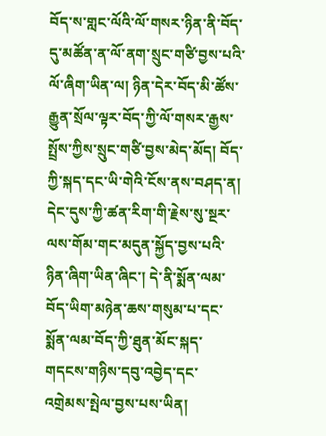བོད་ས་གླང་ལོའི་ལོ་གསར་ཉིན་ནི་བོད་དུ་མཚོན་ན་ལོ་ནག་སྲུང་གཙི་བྱས་པའི་ལོ་ཞིག་ཡིན་ལ། ཉིན་དེར་བོད་མི་ཚོས་རྒྱུན་སྲོལ་ལྟར་བོད་ཀྱི་ལོ་གསར་རྒྱས་སྤྲོས་ཀྱིས་སྲུང་གཙི་བྱས་མེད་མོད། བོད་ཀྱི་སྐད་དང་ཡི་གེའི་ངོས་ནས་བཤད་ན། དེང་དུས་ཀྱི་ཚན་རིག་གི་རྗེས་སུ་སྔར་ལས་གོམ་གང་མདུན་སྐྱོད་བྱས་པའི་ཉིན་ཞིག་ཡིན་ཞིང་། དེ་ནི་སྨོན་ལམ་བོད་ཡིག་མཉེན་ཆས་གསུམ་པ་དང་སྨོན་ལམ་བོད་ཀྱི་ཐུན་མོང་སྐད་གདངས་གཉིས་དབུ་འབྱེད་དང་འགྲེམས་སྤེལ་བྱས་པས་ཡིན།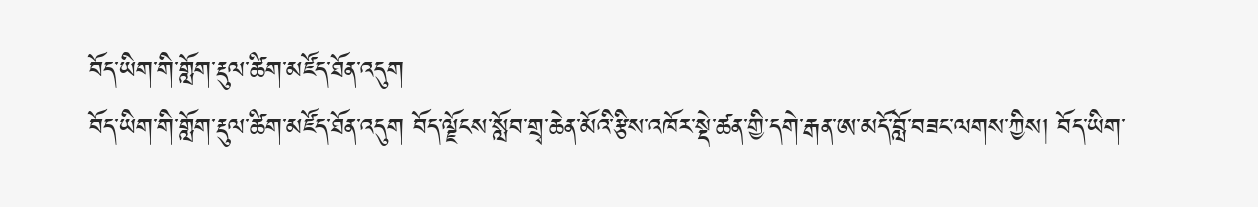བོད་ཡིག་གི་གློག་རྡུལ་ཚིག་མཛོད་ཐོན་འདུག
བོད་ཡིག་གི་གློག་རྡུལ་ཚིག་མཛོད་ཐོན་འདུག བོད་ལྗོངས་སློབ་གྲྭ་ཆེན་མོའི་རྩིས་འཁོར་སྡེ་ཚན་གྱི་དགེ་རྒན་ཨ་མདོ་བློ་བཟང་ལགས་ཀྱིས། བོད་ཡིག་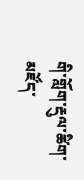གི་གློག་རྡུལ་ཚིག་མཛོད་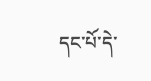དང་པོ་དེ་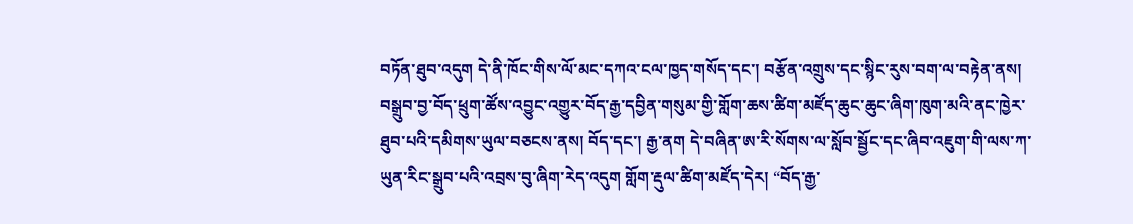བཏོན་ཐུབ་འདུག དེ་ནི་ཁོང་གིས་ལོ་མང་དཀའ་ངལ་ཁྱད་གསོད་དང་། བརྩོན་འགྲུས་དང་སྙིང་རུས་བག་ལ་བརྟེན་ནས། བསྒྲུབ་བྱ་བོད་ཕྲུག་ཚོས་འབྱུང་འགྱུར་བོད་རྒྱ་དབྱིན་གསུམ་གྱི་གློག་ཆས་ཚིག་མཛོད་ཆུང་ཆུང་ཞིག་ཁུག་མའི་ནང་ཁྱེར་ཐུབ་པའི་དམིགས་ཡུལ་བཅངས་ནས། བོད་དང་། རྒྱ་ནག དེ་བཞིན་ཨ་རི་སོགས་ལ་སློབ་སྦྱོང་དང་ཞིབ་འཇུག་གི་ལས་ཀ་ཡུན་རིང་སྒྲུབ་པའི་འབྲས་བུ་ཞིག་རེད་འདུག གློག་རྡུལ་ཚིག་མཛོད་དེར། “བོད་རྒྱ་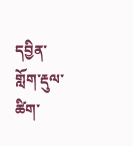དབྱིན་གློག་རྡུལ་ཚིག་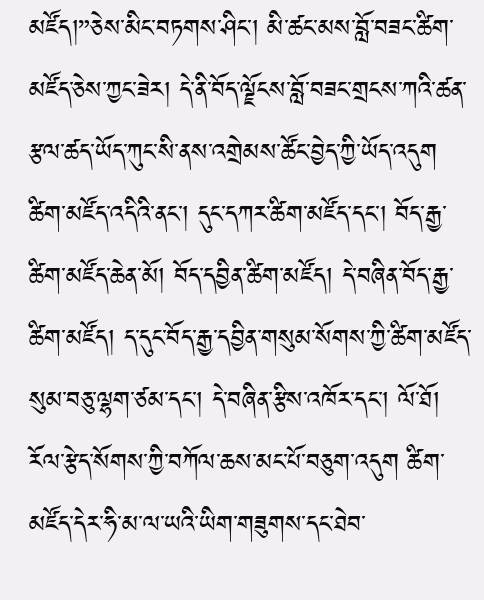མཛོད།”ཅེས་མིང་བཏགས་ཤིང་། མི་ཚང་མས་བློ་བཟང་ཚིག་མཛོད་ཅེས་ཀྱང་ཟེར། དེ་ནི་བོད་ལྗོངས་བློ་བཟང་གྲངས་ཀའི་ཚན་རྩལ་ཚད་ཡོད་ཀུང་སི་ནས་འགྲེམས་ཚོང་བྱེད་ཀྱི་ཡོད་འདུག ཚིག་མཛོད་འདིའི་ནང་། དུང་དཀར་ཚིག་མཛོད་དང་། བོད་རྒྱ་ཚིག་མཛོད་ཆེན་མོ། བོད་དབྱིན་ཚིག་མཛོད། དེ་བཞིན་བོད་རྒྱ་ཚིག་མཛོད། ད་དུང་བོད་རྒྱ་དབྱིན་གསུམ་སོགས་ཀྱི་ཚིག་མཛོད་སུམ་བཅུ་ལྷག་ཙམ་དང་། དེ་བཞིན་རྩིས་འཁོར་དང་། ལོ་ཐོ། རོལ་རྩེད་སོགས་ཀྱི་བཀོལ་ཆས་མང་པོ་བཅུག་འདུག ཚིག་མཛོད་དེར་ཧི་མ་ལ་ཡའི་ཡིག་གཟུགས་དང་ཐེབ་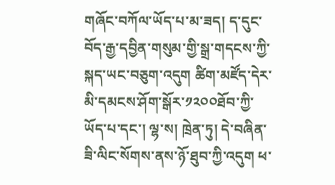གཞོང་བཀོལ་ཡོད་པ་མ་ཟད། ད་དུང་བོད་རྒྱ་དབྱིན་གསུམ་གྱི་སྒྲ་གདངས་ཀྱི་སྐད་ཡང་བཅུག་འདུག ཚིག་མཛོད་དེར་མི་དམངས་ཤོག་སྒོར་༡༢༠༠ཐོབ་ཀྱི་ཡོད་པ་དང་། ལྷ་ས། ཁྲེན་ཏུ། དེ་བཞིན་ཟི་ལིང་སོགས་ནས་ཉོ་ཐུབ་ཀྱི་འདུག ཕ་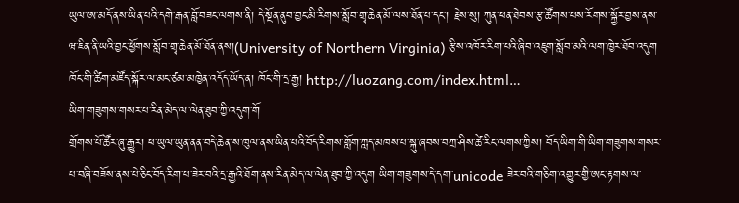ཡུལ་ཨ་མདོ་ནས་ཡིན་པའི་དགེ་རྒན་བློ་བཟང་ལགས་ནི། དེ་སྔོན་ནུབ་བྱང་མི་རིགས་སློབ་གྲྭ་ཆེན་མོ་ལས་ཐོན་པ་དང་། རྗེས་སུ། ཀུན་ཕན་ཐེབས་རྩ་ཚོགས་པས་རོགས་སྐྱོར་བྱས་ནས་ ཝ་ཇིན་ནི་ཡའི་བྱང་ཕྱོགས་སློབ་གྲྭ་ཆེན་མོ་ཐོན་ནས།(University of Northern Virginia) རྩིས་འཁོར་རིག་པའི་ཞིབ་འཇུག་སློབ་མའི་ལག་ཁྱེར་ཐོབ་འདུག ཁོང་གི་ཚིག་མཛོད་སྐོར་ལ་མང་ཙམ་མཁྱེན་འདོད་ཡོད་ན། ཁོང་གི་དྲ་རྒྱ། http://luozang.com/index.html…
ཡིག་གཟུགས་གསར་པ་རིན་མེད་ལ་ལེན་ཐུབ་ཀྱི་འདུག་གོ
གྲོགས་པོ་ཚོར་ཞུ་རྒྱུར། ཕ་ཡུལ་ཡུན་ནན་བདེ་ཆེན་ས་ཁུལ་ནས་ཡིན་པའི་བོད་རིགས་གློག་ཀླད་མཁས་པ་སྐུ་ཞབས་བཀྲ་ཤིས་ཚེ་རིང་ལགས་ཀྱིས། བོད་ཡིག་གི་ཡིག་གཟུགས་གསར་པ་བཞི་བཟོས་ནས་པེ་ཅིང་བོད་རིག་པ་ཟེར་བའི་དྲ་རྒྱའི་ཐོག་ནས་རིན་མེད་ལ་ལེན་ཐུབ་ཀྱི་འདུག ཡིག་གཟུགས་དེ་དག་unicode ཟེར་བའི་གཅིག་འགྱུར་གྱི་ཨང་རྟགས་ལ་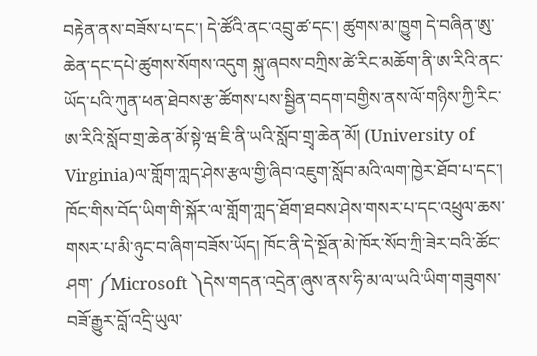བརྟེན་ནས་བཟོས་པ་དང་། དེ་ཚོའི་ནང་འབྲུ་ཚ་དང་། ཚུགས་མ་ཁྱུག དེ་བཞིན་ཨུ་ཆེན་དང་དཔེ་ཚུགས་སོགས་འདུག སྐུ་ཞབས་བཀྲིས་ཚེ་རིང་མཆོག་ནི་ཨ་རིའི་ནང་ཡོད་པའི་ཀུན་ཕན་ཐེབས་རྩ་ཚོགས་པས་སྦྱིན་བདག་བགྱིས་ནས་ལོ་གཉིས་ཀྱི་རིང་ཨ་རིའི་སློབ་གྲ་ཆེན་མོ་སྟེ་ཝ་ཇི་ནི་ཡའི་སློབ་གྲྭ་ཆེན་མོ། (University of Virginia)ལ་གློག་ཀླད་ཤེས་རྩལ་གྱི་ཞིབ་འཇུག་སློབ་མའི་ལག་ཁྱེར་ཐོབ་པ་དང་། ཁོང་གིས་བོད་ཡིག་གི་སྐོར་ལ་གློག་ཀླད་ཐོག་ཐབས་ཤེས་གསར་པ་དང་འཕྲུལ་ཆས་གསར་པ་མི་ཉུང་བ་ཞིག་བཟོས་ཡོད། ཁོང་ནི་དེ་སྔོན་མེ་ཁོར་སོབ་ཀྲི་ཟེར་བའི་ཚོང་ཤག་ ༼Microsoft ༽དེས་གདན་འདྲེན་ཞུས་ནས་ཧི་མ་ལ་ཡའི་ཡིག་གཟུགས་བཟོ་རྒྱུར་བློ་འདྲི་ཡུལ་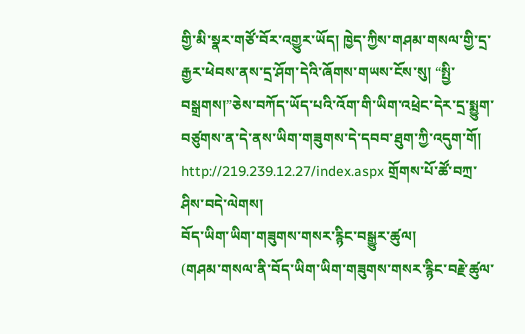གྱི་མི་སྣར་གཙོ་བོར་འགྱུར་ཡོད། ཁྱེད་ཀྱིས་གཤམ་གསལ་གྱི་དྲ་རྒྱར་ཕེབས་ནས་དྲ་ཤོག་དེའི་ཞོགས་གཡས་ངོས་སུ། “སྤྱི་བསྒྲགས།”ཅེས་བཀོད་ཡོད་པའི་འོག་གི་ཡིག་འཕྲེང་དེར་དྲ་སྨྱུག་བཙུགས་ན་དེ་ནས་ཡིག་གཟུགས་དེ་དབབ་ཐུག་ཀྱི་འདུག་གོ། http://219.239.12.27/index.aspx གྲོགས་པོ་ཚོ་བཀྲ་ཤིས་བདེ་ལེགས།
བོད་ཡིག་ཡིག་གཟུགས་གསར་རྙིང་བསྒྱུར་ཚུལ།
(གཤམ་གསལ་ནི་བོད་ཡིག་ཡིག་གཟུགས་གསར་རྙིང་བརྗེ་ཚུལ་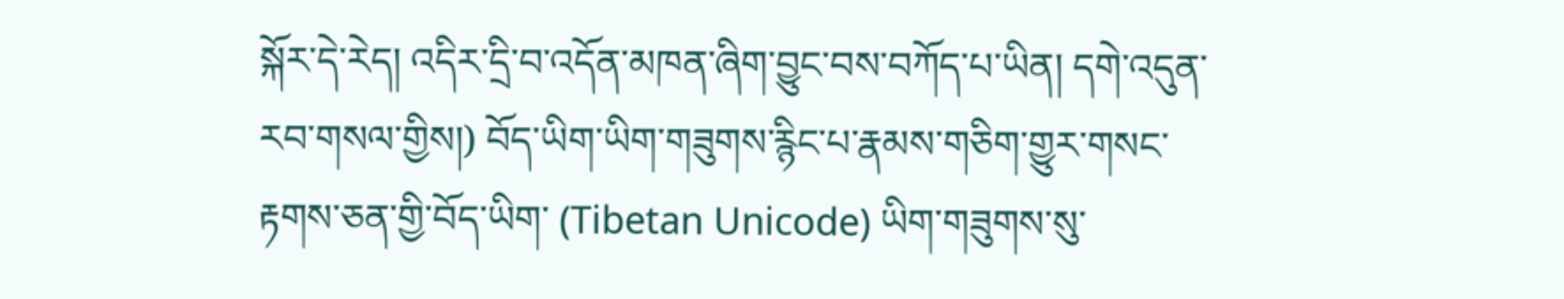སྐོར་དེ་རེད། འདིར་དྲི་བ་འདོན་མཁན་ཞིག་བྱུང་བས་བཀོད་པ་ཡིན། དགེ་འདུན་རབ་གསལ་གྱིས།) བོད་ཡིག་ཡིག་གཟུགས་རྙིང་པ་རྣམས་གཅིག་གྱུར་གསང་རྟགས་ཅན་གྱི་བོད་ཡིག་ (Tibetan Unicode) ཡིག་གཟུགས་སུ་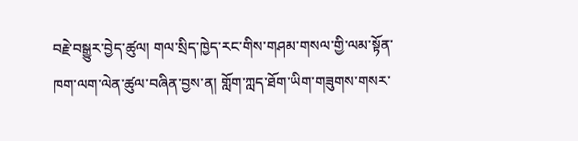བརྗེ་བསྒྱུར་བྱེད་ཚུལ། གལ་སྲིད་ཁྱེད་རང་གིས་གཤམ་གསལ་གྱི་ལམ་སྟོན་ཁག་ལག་ལེན་ཚུལ་བཞིན་བྱས་ན། གློག་ཀླད་ཐོག་ཡིག་གཟུགས་གསར་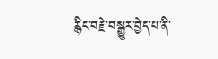རྙིང་བརྗེ་བསྒྱུར་བྱེད་པ་ནི་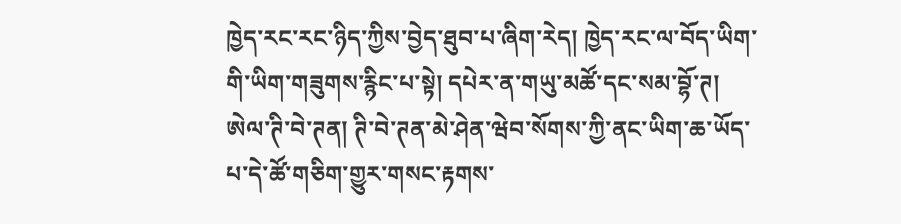ཁྱེད་རང་རང་ཉིད་ཀྱིས་བྱེད་ཐུབ་པ་ཞིག་རེད། ཁྱེད་རང་ལ་བོད་ཡིག་གི་ཡིག་གཟུགས་རྙིང་པ་སྟེ། དཔེར་ན་གཡུ་མཚོ་དང་སམ་བྷོ་ཊ། ཨེལ་ཊི་བེ་ཊན། ཊི་བེ་ཊན་མེ་ཤེན་ཝེབ་སོགས་ཀྱི་ནང་ཡིག་ཆ་ཡོད་པ་དེ་ཚོ་གཅིག་གྱུར་གསང་རྟགས་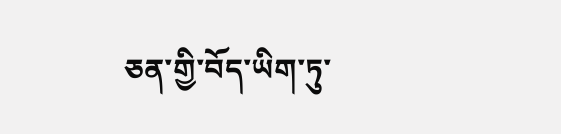ཅན་གྱི་བོད་ཡིག་ཏུ་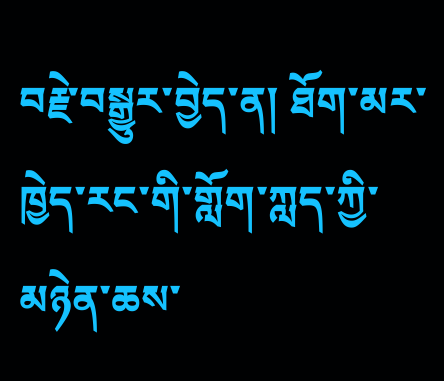བརྗེ་བསྒྱུར་བྱེད་ན། ཐོག་མར་ཁྱེད་རང་གི་གློག་ཀླད་ཀྱི་མཉེན་ཆས་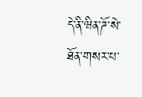དེ་ནི་ཝིན་ཌོ་སེ་ཐོན་གསར་པ་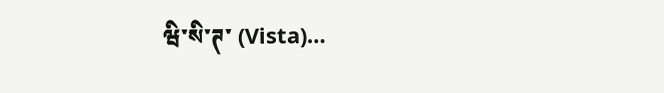ཝི་སི་ཊ་ (Vista)…